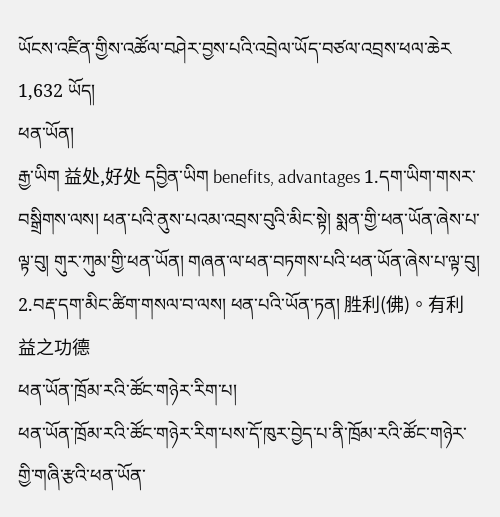ཡོངས་འཛིན་གྱིས་འཚོལ་བཤེར་བྱས་པའི་འབྲེལ་ཡོད་བཙལ་འབྲས་ཕལ་ཆེར 1,632 ཡོད།
ཕན་ཡོན།
རྒྱ་ཡིག 益处,好处 དབྱིན་ཡིག benefits, advantages 1.དག་ཡིག་གསར་བསྒྲིགས་ལས། ཕན་པའི་ནུས་པའམ་འབྲས་བུའི་མིང་སྟེ། སྨན་གྱི་ཕན་ཡོན་ཞེས་པ་ལྟ་བུ། གུར་ཀུམ་གྱི་ཕན་ཡོན། གཞན་ལ་ཕན་བཏགས་པའི་ཕན་ཡོན་ཞེས་པ་ལྟ་བུ། 2.བརྡ་དག་མིང་ཚིག་གསལ་བ་ལས། ཕན་པའི་ཡོན་ཏན། 胜利(佛)。有利益之功德
ཕན་ཡོན་ཁྲོམ་རའི་ཚོང་གཉེར་རིག་པ།
ཕན་ཡོན་ཁྲོམ་རའི་ཚོང་གཉེར་རིག་པས་དོ་ཁུར་བྱེད་པ་ནི་ཁྲོམ་རའི་ཚོང་གཉེར་གྱི་གཞི་རྩའི་ཕན་ཡོན་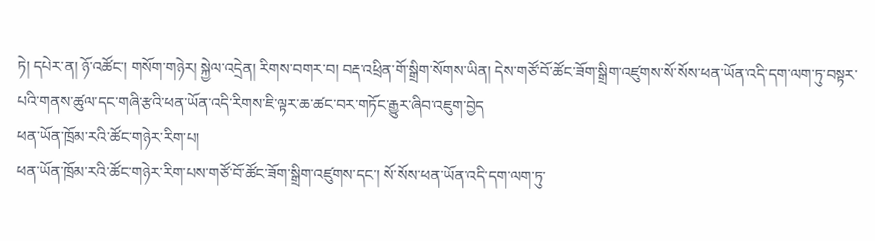ཏེ། དཔེར་ན། ཉོ་འཚོང་། གསོག་གཉེར། སྐྱེལ་འདྲེན། རིགས་བགར་བ། བརྡ་འཕྲིན་གོ་སྒྲིག་སོགས་ཡིན། དེས་གཙོ་བོ་ཚོང་ཟོག་སྒྲིག་འཛུགས་སོ་སོས་ཕན་ཡོན་འདི་དག་ལག་ཏུ་བསྟར་པའི་གནས་ཚུལ་དང་གཞི་རྩའི་ཕན་ཡོན་འདི་རིགས་ཇི་ལྟར་ཆ་ཚང་བར་གཏོང་རྒྱུར་ཞིབ་འཇུག་བྱེད
ཕན་ཡོན་ཁྲོམ་རའི་ཚོང་གཉེར་རིག་པ།
ཕན་ཡོན་ཁྲོམ་རའི་ཚོང་གཉེར་རིག་པས་གཙོ་བོ་ཚོང་ཟོག་སྒྲིག་འཛུགས་དང་། སོ་སོས་ཕན་ཡོན་འདི་དག་ལག་ཏུ་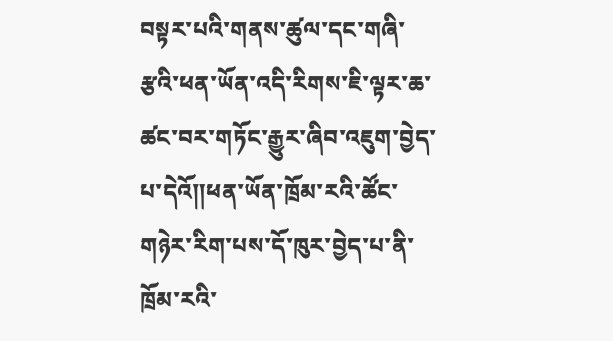བསྟར་པའི་གནས་ཚུལ་དང་གཞི་རྩའི་ཕན་ཡོན་འདི་རིགས་ཇི་ལྟར་ཆ་ཚང་བར་གཏོང་རྒྱུར་ཞིབ་འཇུག་བྱེད་པ་དེའོ༎ཕན་ཡོན་ཁྲོམ་རའི་ཚོང་གཉེར་རིག་པས་དོ་ཁུར་བྱེད་པ་ནི་ཁྲོམ་རའི་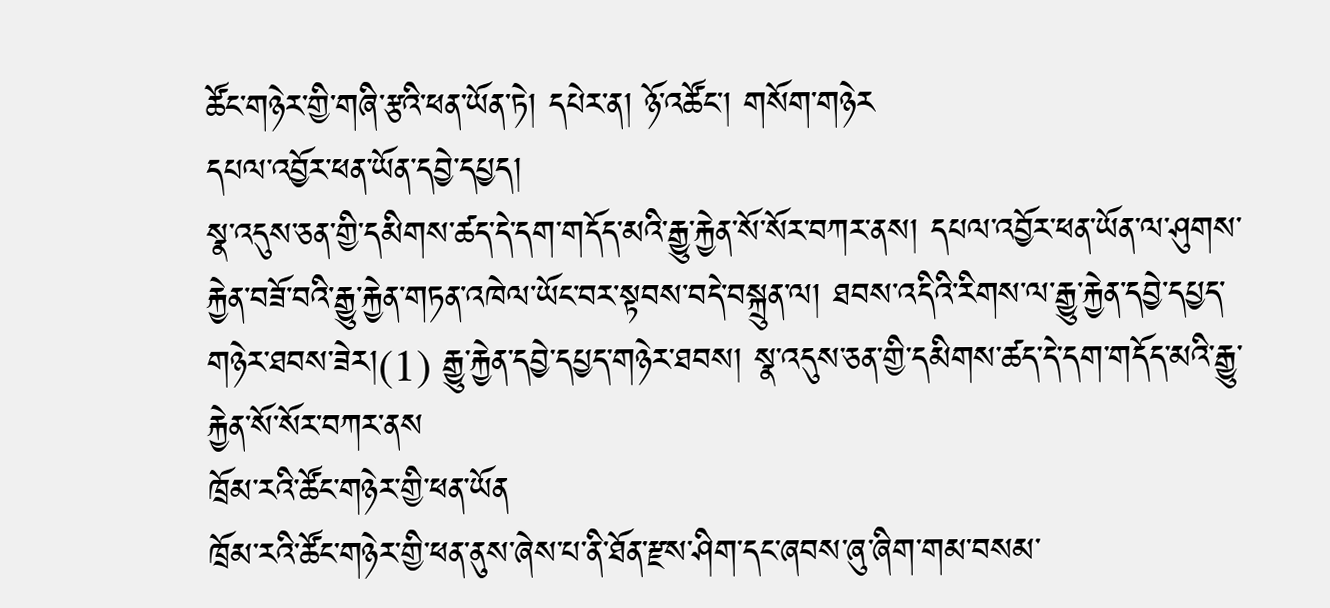ཚོང་གཉེར་གྱི་གཞི་རྩའི་ཕན་ཡོན་ཏེ། དཔེར་ན། ཉོ་འཚོང་། གསོག་གཉེར
དཔལ་འབྱོར་ཕན་ཡོན་དབྱེ་དཔྱད།
སྣ་འདུས་ཅན་གྱི་དམིགས་ཚད་དེ་དག་གདོད་མའི་རྒྱུ་རྐྱེན་སོ་སོར་བཀར་ནས། དཔལ་འབྱོར་ཕན་ཡོན་ལ་ཤུགས་རྐྱེན་བཟོ་བའི་རྒྱུ་རྐྱེན་གཏན་འཁེལ་ཡོང་བར་སྟབས་བདེ་བསྐྲུན་ལ། ཐབས་འདིའི་རིགས་ལ་རྒྱུ་རྐྱེན་དབྱེ་དཔྱད་གཉེར་ཐབས་ཟེར།(1) རྒྱུ་རྐྱེན་དབྱེ་དཔྱད་གཉེར་ཐབས། སྣ་འདུས་ཅན་གྱི་དམིགས་ཚད་དེ་དག་གདོད་མའི་རྒྱུ་རྐྱེན་སོ་སོར་བཀར་ནས
ཁྲོམ་རའི་ཚོང་གཉེར་གྱི་ཕན་ཡོན
ཁྲོམ་རའི་ཚོང་གཉེར་གྱི་ཕན་ནུས་ཞེས་པ་ནི་ཐོན་རྫས་ཤིག་དང་ཞབས་ཞུ་ཞིག་གམ་བསམ་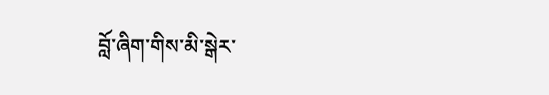བློ་ཞིག་གིས་མི་སྒེར་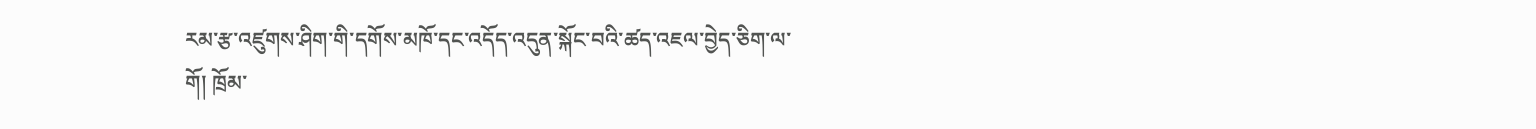རམ་རྩ་འཛུགས་ཤིག་གི་དགོས་མཁོ་དང་འདོད་འདུན་སྐོང་བའི་ཚད་འཇལ་བྱེད་ཅིག་ལ་གོ། ཁྲོམ་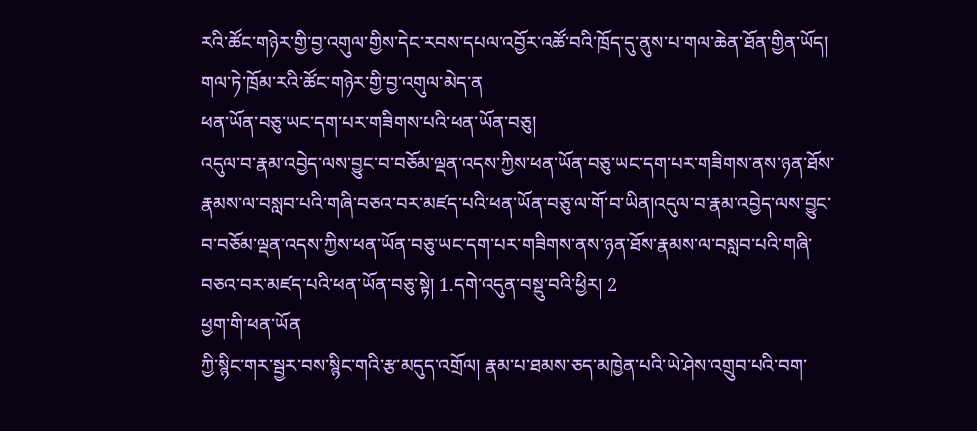རའི་ཚོང་གཉེར་གྱི་བྱ་འགུལ་གྱིས་དེང་རབས་དཔལ་འབྱོར་འཚོ་བའི་ཁྲོད་དུ་ནུས་པ་གལ་ཆེན་ཐོན་གྱིན་ཡོད། གལ་ཏེ་ཁྲོམ་རའི་ཚོང་གཉེར་གྱི་བྱ་འགུལ་མེད་ན
ཕན་ཡོན་བཅུ་ཡང་དག་པར་གཟིགས་པའི་ཕན་ཡོན་བཅུ།
འདུལ་བ་རྣམ་འབྱེད་ལས་བྱུང་བ་བཅོམ་ལྡན་འདས་ཀྱིས་ཕན་ཡོན་བཅུ་ཡང་དག་པར་གཟིགས་ནས་ཉན་ཐོས་རྣམས་ལ་བསླབ་པའི་གཞི་བཅའ་བར་མཛད་པའི་ཕན་ཡོན་བཅུ་ལ་གོ་བ་ཡིན།འདུལ་བ་རྣམ་འབྱེད་ལས་བྱུང་བ་བཅོམ་ལྡན་འདས་ཀྱིས་ཕན་ཡོན་བཅུ་ཡང་དག་པར་གཟིགས་ནས་ཉན་ཐོས་རྣམས་ལ་བསླབ་པའི་གཞི་བཅའ་བར་མཛད་པའི་ཕན་ཡོན་བཅུ་སྟེ། 1.དགེ་འདུན་བསྡུ་བའི་ཕྱིར། 2
ཕྱག་གི་ཕན་ཡོན
ཀྱི་སྙིང་གར་སྦྱར་བས་སྙིང་གའི་རྩ་མདུད་འགྲོལ། རྣམ་པ་ཐམས་ཅད་མཁྱེན་པའི་ཡེ་ཤེས་འགྲུབ་པའི་བག་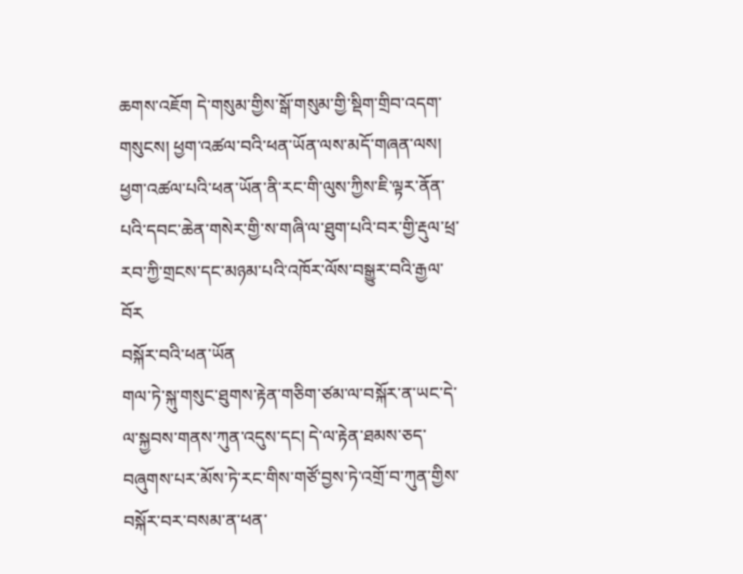ཆགས་འཇོག དེ་གསུམ་གྱིས་སྒོ་གསུམ་གྱི་སྡིག་གྲིབ་འདག་གསུངས། ཕྱག་འཚལ་བའི་ཕན་ཡོན་ལས་མདོ་གཞན་ལས། ཕྱག་འཚལ་པའི་ཕན་ཡོན་ནི་རང་གི་ལུས་ཀྱིས་ཇི་ལྟར་ནོན་པའི་དབང་ཆེན་གསེར་གྱི་ས་གཞི་ལ་ཐུག་པའི་བར་གྱི་རྡུལ་ཕྲ་རབ་ཀྱི་གྲངས་དང་མཉམ་པའི་འཁོར་ལོས་བསྒྱུར་བའི་རྒྱལ་བོར
བསྐོར་བའི་ཕན་ཡོན
གལ་ཏེ་སྐུ་གསུང་ཐུགས་རྟེན་གཅིག་ཙམ་ལ་བསྐོར་ན་ཡང་དེ་ལ་སྐྱབས་གནས་ཀུན་འདུས་དང། དེ་ལ་རྟེན་ཐམས་ཅད་བཞུགས་པར་མོས་ཏེ་རང་གིས་གཙོ་བྱས་ཏེ་འགྲོ་བ་ཀུན་གྱིས་བསྐོར་བར་བསམ་ན་ཕན་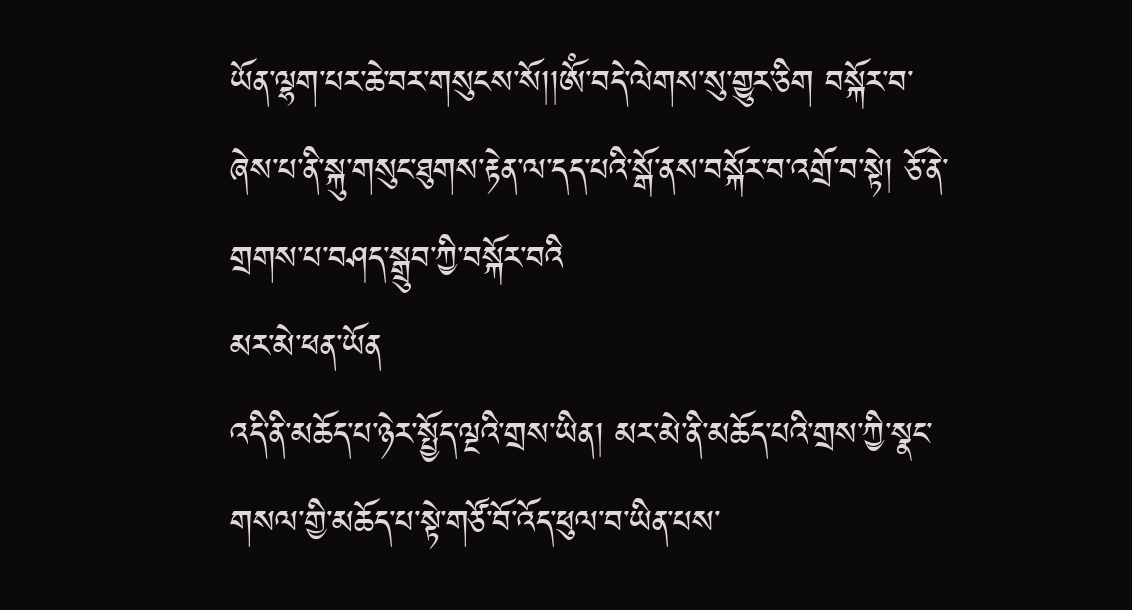ཡོན་ལྷག་པར་ཆེ་བར་གསུངས་སོ།།ཨོཾ་བདེ་ལེགས་སུ་གྱུར་ཅིག བསྐོར་བ་ཞེས་པ་ནི་སྐུ་གསུང་ཐུགས་རྟེན་ལ་དད་པའི་སྒོ་ནས་བསྐོར་བ་འགྲོ་བ་སྟེ། ཅོ་ནེ་གྲགས་པ་བཤད་སྒྲུབ་ཀྱི་བསྐོར་བའི
མར་མེ་ཕན་ཡོན
འདི་ནི་མཆོད་པ་ཉེར་སྤྱོད་ལྔའི་གྲས་ཡིན། མར་མེ་ནི་མཆོད་པའི་གྲས་ཀྱི་སྣང་གསལ་གྱི་མཆོད་པ་སྟེ་གཙོ་བོ་འོད་ཕུལ་བ་ཡིན་པས་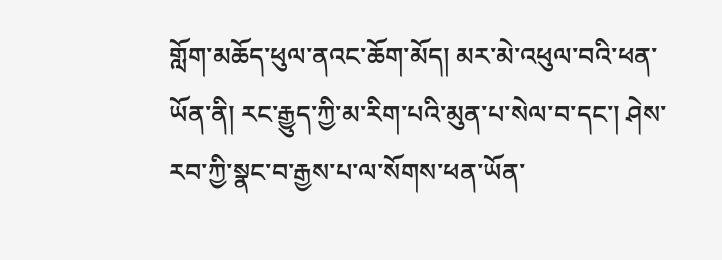གློག་མཆོད་ཕུལ་ནའང་ཆོག་མོད། མར་མེ་འཕུལ་བའི་ཕན་ཡོན་ནི། རང་རྒྱུད་ཀྱི་མ་རིག་པའི་མུན་པ་སེལ་བ་དང་། ཤེས་རབ་ཀྱི་སྣང་བ་རྒྱས་པ་ལ་སོགས་ཕན་ཡོན་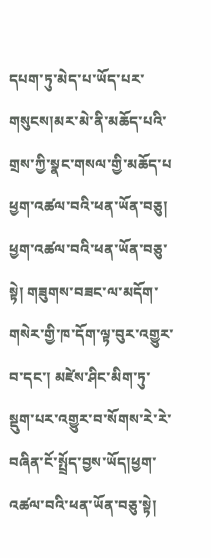དཔག་ཏུ་མེད་པ་ཡོད་པར་གསུངས།མར་མེ་ནི་མཆོད་པའི་གྲས་ཀྱི་སྣང་གསལ་གྱི་མཆོད་པ
ཕྱག་འཚལ་བའི་ཕན་ཡོན་བཅུ།
ཕྱག་འཚལ་བའི་ཕན་ཡོན་བཅུ་སྟེ། གཟུགས་བཟང་ལ་མདོག་གསེར་གྱི་ཁ་དོག་ལྟ་བུར་འགྱུར་བ་དང་། མཛེས་ཤིང་མིག་ཏུ་སྡུག་པར་འགྱུར་བ་སོགས་རེ་རེ་བཞིན་ངོ་སྤྲོད་བྱས་ཡོད།ཕྱག་འཚལ་བའི་ཕན་ཡོན་བཅུ་སྟེ།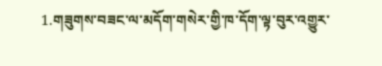1.གཟུགས་བཟང་ལ་མདོག་གསེར་གྱི་ཁ་དོག་ལྟ་བུར་འགྱུར་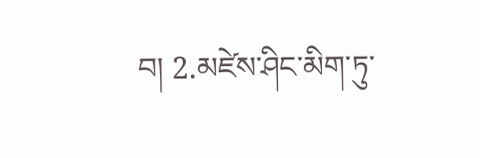བ། 2.མཛེས་ཤིང་མིག་ཏུ་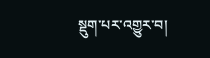སྡུག་པར་འགྱུར་བ།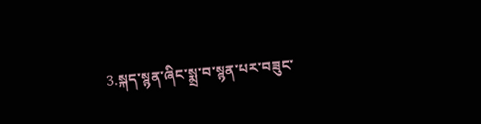3.སྐད་སྙན་ཞིང་སྨྲ་བ་སྙན་པར་བཟུང་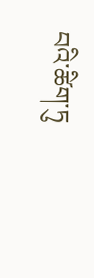བའི་ཚིག་ཏུ